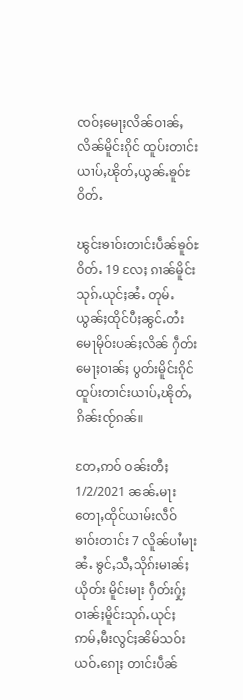ၸဝ်ႈမေႃႈလိၼ်ဝၢၼ်ႇလိၼ်မိူင်းၵိုင် ထူပ်းတၢင်းယၢပ်ႇၽိုတ်ႇယွၼ်ႉၶူဝ်ႊဝိတ်ႉ

ၽွင်းၶၢဝ်းတၢင်းပဵၼ်ၶူဝ်ႊဝိတ်ႉ 19 လႄႈ ၵၢၼ်မိူင်းသုၵ်ႉယုင်ႈၼႆႉ တုမ်ႉယွၼ်ႈထိုင်ပီႈၼွင်ႉတႆး  မေႃမိုဝ်းပၼ်ႈလိၼ် ႁဵတ်း မေႃႈဝၢၼ်ႈ ပွတ်းမိူင်းၵိုင်  ထူပ်းတၢင်းယၢပ်ႇၽိုတ်ႇ ၵိၼ်းၸႂ်ၵၼ်။

တႄႇဢဝ် ဝၼ်းတီႈ 1/2/2021 ၼၼ်ႉမႃး တေႃႇထိုင်ယၢမ်းလဵဝ် ၶၢဝ်းတၢင်း 7 လိူၼ်ပၢႆမႃးၼႆႉ ၶွင်ႇသီႇသိုၵ်းမၢၼ်ႈ ယိုတ်း မိူင်းမႃး ႁဵတ်းႁႂ်ႈဝၢၼ်ႈမိူင်းသုၵ်ႉယုင်ႈ ဢမ်ႇမီးလွင်ႈၼိမ်သဝ်း ယဝ်ႉၵေႃႈ တၢင်းပဵၼ်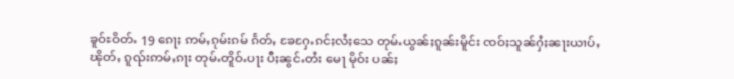ၶူဝ်ႊဝိတ်ႉ 19 ၵေႃႈ ဢမ်ႇၵုမ်းၵမ် ၵႅတ်ႇ ၶႄႁႄႉၵင်ႈလႆႈသေ တုမ်ႉယွၼ်ႈၵူၼ်းမိူင်း ၸဝ်ႈသူၼ်ႁႆႈၼႃးယၢပ်ႇၽိုတ်ႇ ၵူၺ်းဢမ်ႇၵႃး တုမ်ႉတိူဝ်ႉပႃး ပီႈၼွင်ႉတႆး မေႃ မိုဝ်း ပၼ်ႈ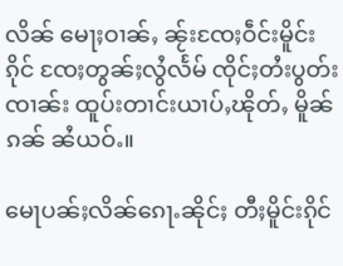လိၼ် မေႃႈဝၢၼ်ႇ ၼႂ်းၸႄႈဝဵင်းမိူင်းၵိုင် ၸႄႈတွၼ်ႈလွႆလႅမ် ၸိုင်ႈတႆးပွတ်းၸၢၼ်း ထူပ်းတၢင်းယၢပ်ႇၽိုတ်ႇ မိူၼ် ၵၼ် ၼႆယဝ်ႉ။

မေႃပၼ်ႈလိၼ်ၵေႃႉၼိုင်ႈ တီႈမိူင်းၵိုင်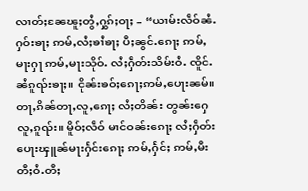လၢတ်ႈၼႄၽူႈတွႆႇႁွၵ်ႈဝႃႈ – “ယၢမ်းလဵဝ်ၼႆႉ ႁဝ်းၶႃႈ ဢမ်ႇလႆႈၶၢႆၶႃႈ ပီႈၼွင်ႉၵေႃႈ ဢမ်ႇ မႃးႁႃ ဢမ်ႇမႃးသိုဝ်ႉ လႆႈႁဵတ်းသိမ်းဝႆႉ ၸိူင်ႉၼႆၵူၺ်းၶႃႈ။ ငိုၼ်းၶဝ်ႈၵေႃႈဢမ်ႇပေႃးၼမ်။ တႃႇၵိၼ်တႃႇလူႇၵေႃႈ လႆႈတိၼ်း တွၼ်းႁေလူႇၵူၺ်း။ မိူဝ်ႈလဵဝ် မၢင်ဝၼ်းၵေႃႈ လႆႈႁဵတ်း ပေႃးၾူၼ်မႃးႁႅင်းၵေႃႈ ဢမ်ႇႁႅင်ႈ ဢမ်ႇမီးတီႈဝႆႉတီႈ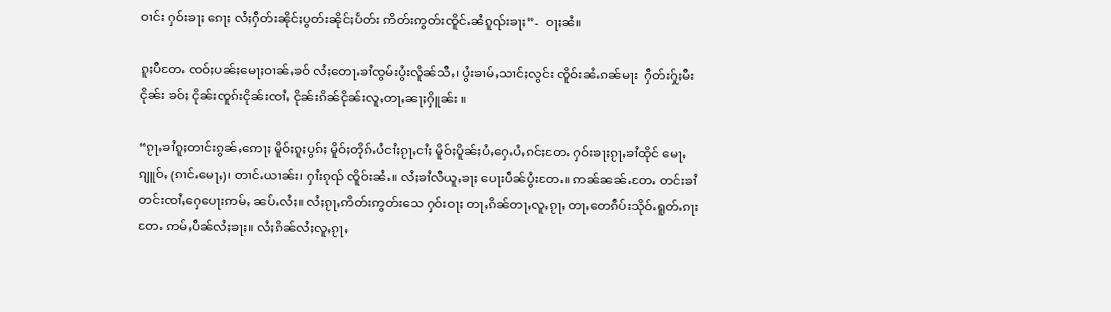ဝၢင်း ႁဝ်းၶႃႈ ၵေႃႈ လႆႈႁဵတ်းၼိုင်ႈပွတ်းၼိုင်ႈပႅတ်း ဢိတ်းဢွတ်းၸိူင်ႉၼႆၵူၺ်းၶႃႈ”-  ဝႃႈၼႆ။

ၵူႈပီတႄႉ ၸဝ်ႈပၼ်ႈမေႃႈဝၢၼ်ႇၶဝ် လႆႈတေႃႉၶၢႆၸွမ်းပွႆးလိူၼ်သီႇ၊ ပွႆးၶၢမ်ႇသၢင်ႈလွင်း ၸိူဝ်းၼႆႉၵၼ်မႃး  ႁဵတ်းႁႂ်ႈမီးငိုၼ်း ၶဝ်ႈ ငိုၼ်းၸူၵ်းငိုၼ်းၸၢႆႇ ငိုၼ်းၵိၼ်ငိုၼ်းလူႇတႃႇၼႃႈႁိူၼ်း ။

“ၵႂႃႇၶၢႆၵူႈတၢင်းၵွၼ်ႇဢေႃႈ မိူဝ်ႈၵူႈပွၵ်ႈ မိူဝ်ႈတိုၵ်ႉပႆငၢႆႈၵႂႃႇငၢႆႈ မိူဝ်ႈပိူၼ်ႈပႆႇႁေႉပႆႇၵင်ႈတႄႉ ႁဝ်းၶႃႈၵႂႃႇၶၢႆထိုင် မေႃႇၵျူဝ်ႇ (ၵၢင်ႉမေႃႇ)၊ တၢင်ႉယၢၼ်း၊ ႁၢႆးၵုၺ် ၸိူဝ်းၼႆႉ။ လႆႈၶၢႆလီယူႇၶႃႈ ပေႃးပဵၼ်ပွႆးတႄႉ။ ဢၼ်ၼၼ်ႉတႄႉ တင်းၶၢႆတင်းၸၢႆႇႁေပေႃးဢမ်ႇ ၼပ်ႉလႆႈ။ လႆႈၵႂႃႇဢိတ်းဢွတ်းသေ ႁဝ်းဝႃႈ တႃႇၵိၼ်တႃႇလူႇၵႂႃႇ တႃႇတေၵဵပ်းသိုဝ်ႉရူတ်ႉၵႃးတႄႉ ဢမ်ႇပဵၼ်လႆႈၶႃႈ။ လႆႈၵိၼ်လႆႈလူႇၵႂႃႇ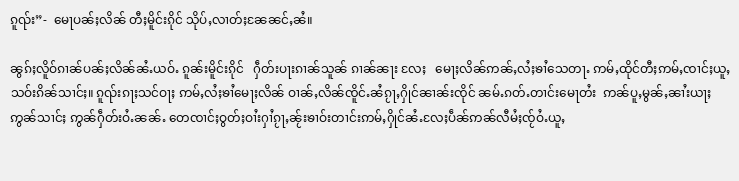ၵူၺ်း”-  မေႃပၼ်ႈလိၼ် တီႈမိူင်းၵိုင် သိုပ်ႇလၢတ်ႈၼႄၼင်ႇၼႆ။

ၼွၵ်ႈလိူဝ်ၵၢၼ်ပၼ်ႈလိၼ်ၼႆႉယဝ်ႉ ၵူၼ်းမိူင်းၵိုင်   ႁဵတ်းပႃးၵၢၼ်သူၼ် ၵၢၼ်ၼႃး လႄႈ   မေႃႈလိၼ်ဢၼ်ႇလႆႈၶၢႆသေတႃႉ ဢမ်ႇထိုင်တီႈဢမ်ႇၸၢင်ႈယူႇသဝ်းၵိၼ်သၢင်ႈ။ ၵူၺ်းၵႃႈသင်ဝႃႈ ဢမ်ႇလႆႈၶၢႆမေႃႈလိၼ် ဝၢၼ်ႇလိၼ်ၸိူင်ႉၼႆၵႂႃႇႁိုင်ၼၢၼ်းၸိုင် ၼမ်ႉၵတ်ႉတၢင်းမေႃတႆး  ဢၼ်ပူႇမွၼ်ႇၼၢႆးယႃႈဢွၼ်သၢင်ႈ ဢွၼ်ႁဵတ်းဝႆႉၼၼ်ႉ တေၸၢင်ႈဝွတ်ႈဝၢႆးႁၢႆၵႂႃႇၼႂ်းၶၢဝ်းတၢင်းဢမ်ႇႁိုင်ၼႆႉလႄႈပဵၼ်ဢၼ်လီမႆႈၸႂ်ဝႆႉယူႇ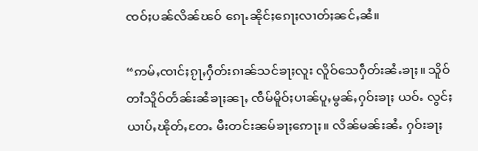ၸဝ်ႈပၼ်လိၼ်ၽဝ် ၵေႃႉၼိုင်ႈၵေႃႈလၢတ်ႈၼင်ႇၼႆ။

“ဢမ်ႇၸၢင်ႈၵႂႃႇႁဵတ်းၵၢၼ်သင်ၶႃႈလူး လိူဝ်သေႁဵတ်းၼႆႉၶႃႈ။ သိူဝ်တၢႆသိူဝ်တႅၼ်းၼႆၶႃႈၼႃႇ ၸဵမ်မိူဝ်ႈပၢၼ်ပူႇမွၼ်ႇႁဝ်းၶႃႈ ယဝ်ႉ လွင်ႈယၢပ်ႇၽိုတ်ႇတႄႉ မီးတင်းၼမ်ၶႃႈဢေႃႈ။ လိၼ်မၼ်းၼႆႉ ႁဝ်းၶႃႈ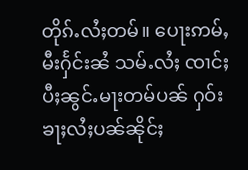တိုၵ်ႉလႆႈတမ်။ ပေႃးဢမ်ႇမီးႁႅင်းၼႆ သမ်ႉလႆႈ ၸၢင်ႈပီႈၼွင်ႉမႃးတမ်ပၼ် ႁဝ်းၶႃႈလႆႈပၼ်ၼိုင်ႈ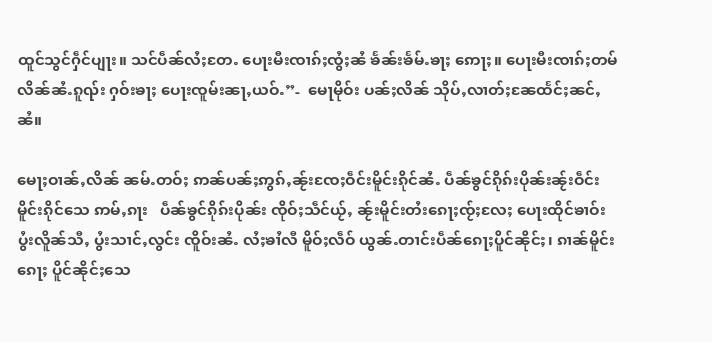ထူင်သွင်ႁဵင်ပျႃး။ သင်ပဵၼ်လႆႈတႄႉ ပေႃးမီးၸၢၵ်ႈၸွႆႈၼႆ ၶႅၼ်းၶႅမ်ႉၶႃႈ ဢေႃႈ။ ပေႃးမီးၸၢၵ်ႈတမ်လိၼ်ၼႆႉၵူၺ်း ႁဝ်းၶႃႈ ပေႃးၸူမ်းၼႃႇယဝ်ႉ”-  မေႃမိုဝ်း ပၼ်ႈလိၼ် သိုပ်ႇလၢတ်ႈၼႄထႅင်ႈၼင်ႇ ၼႆ။

မေႃႈဝၢၼ်ႇလိၼ် ၼမ်ႉတဝ်ႈ ဢၼ်ပၼ်ႈဢွၵ်ႇၼႂ်းၸႄႈဝဵင်းမိူင်းၵိုင်ၼႆႉ ပဵၼ်ၶွင်ၵိုၵ်းပိုၼ်းၼႂ်းဝဵင်းမိူင်းၵိုင်သေ ဢမ်ႇၵႃး   ပဵၼ်ၶွင်ၵိုၵ်းပိုၼ်း ၸိုဝ်ႈသဵင်ယႂ်ႇ ၼႂ်းမိူင်းတႆးၵေႃႈၸႂ်ႈလႄႈ ပေႃးထိုင်ၶၢဝ်းပွႆးလိူၼ်သီႇ ပွႆးသၢင်ႇလွင်း ၸိူဝ်းၼႆႉ လႆႈၶၢႆလီ မိူဝ်ႈလဵဝ် ယွၼ်ႉတၢင်းပဵၼ်ၵေႃႈပိူင်ၼိုင်ႈ၊ ၵၢၼ်မိူင်းၵေႃႈ ပိူင်ၼိုင်ႈသေ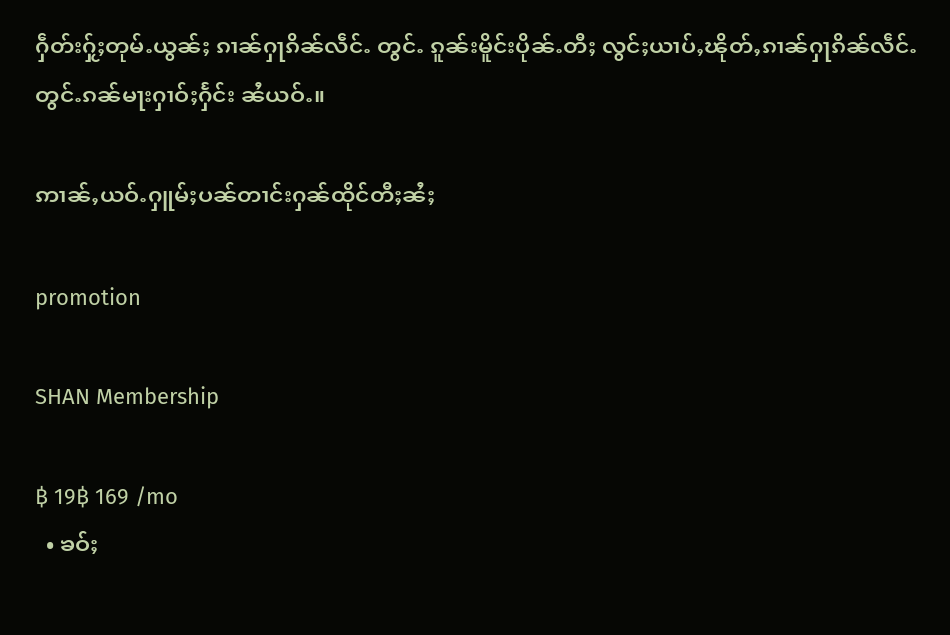ႁဵတ်းႁႂ်ႈတုမ်ႉယွၼ်ႈ ၵၢၼ်ႁႃၵိၼ်လဵင်ႉ တွင်ႉ ၵူၼ်းမိူင်းပိုၼ်ႉတီႈ လွင်ႈယၢပ်ႇၽိုတ်ႇၵၢၼ်ႁႃၵိၼ်လဵင်ႉတွင်ႉၵၼ်မႃးႁၢဝ်ႈႁႅင်း ၼႆယဝ်ႉ။

ဢၢၼ်ႇယဝ်ႉႁူမ်ႈပၼ်တၢင်းႁၼ်ထိုင်တီႈၼႆႈ

promotion

SHAN Membership

฿ 19฿ 169 /mo
  • ၶဝ်ႈ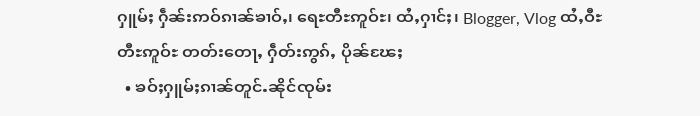ႁူမ်ႈ ႁဵၼ်းဢဝ်ၵၢၼ်ၶၢဝ်ႇ၊ ရေႊတီႊဢူဝ်ႊ၊ ထႆႇႁၢင်ႈ၊ Blogger, Vlog ထႆႇဝီႊတီႊဢူဝ်ႊ တတ်းတေႃႇ ႁဵတ်းဢွၵ်ႇ ပိုၼ်ၽႄႈ
  • ၶဝ်ႈႁူမ်ႈၵၢၼ်တူင်ႉၼိုင်ၸုမ်း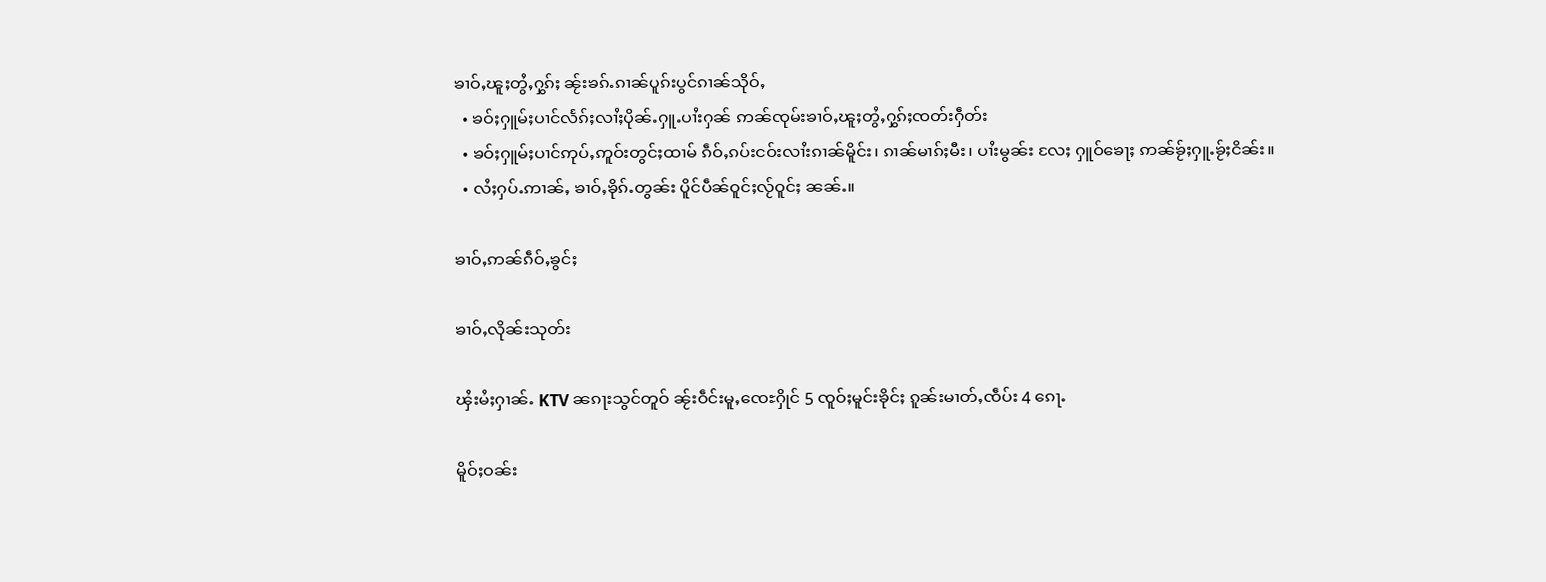ၶၢဝ်ႇၽူႈတွႆႇႁွၵ်ႈ ၼႂ်းၶၵ်ႉၵၢၼ်ပူၵ်းပွင်ၵၢၼ်သိုဝ်ႇ
  • ၶဝ်ႈႁူမ်ႈပၢင်လႅၵ်ႈလၢႆႈပိုၼ်ႉႁူႉပၢႆးႁၼ် ဢၼ်ၸုမ်းၶၢဝ်ႇၽူႈတွႆႇႁွၵ်ႈၸတ်းႁဵတ်း
  • ၶဝ်ႈႁူမ်ႈပၢင်ဢုပ်ႇဢူဝ်းတွင်ႈထၢမ် ၵဵဝ်ႇၵပ်းငဝ်းလၢႆးၵၢၼ်မိူင်း၊ ၵၢၼ်မၢၵ်ႈမီး၊ ပၢႆးမွၼ်း လႄႈ ႁူဝ်ၶေႃႈ ဢၼ်ၶႂ်ႈႁူႉၶႂ်ႈငိၼ်း။
  • လႆႈႁပ်ႉဢၢၼ်ႇ ၶၢဝ်ႇၶိုၵ်ႉတွၼ်း ပိူင်ပဵၼ်ဝူင်ႈလႂ်ဝူင်ႈ ၼၼ်ႉ။

ၶၢဝ်ႇဢၼ်ၵဵဝ်ႇၶွင်ႈ

ၶၢဝ်ႇလိုၼ်းသုတ်း

ၾႆးမႆႈႁၢၼ်ႉ KTV ၼၵႃးသွင်တူဝ် ၼႂ်းဝဵင်းမူႇၸေႊႁိုင် 5 ၸူဝ်ႈမူင်းၶိုင်ႈ ၵူၼ်းမၢတ်ႇၸဵပ်း 4 ၵေႃႉ

မိူဝ်ႈဝၼ်း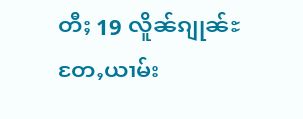တီႈ 19 လိူၼ်ၵျုၼ်ႊ တႄႇယၢမ်း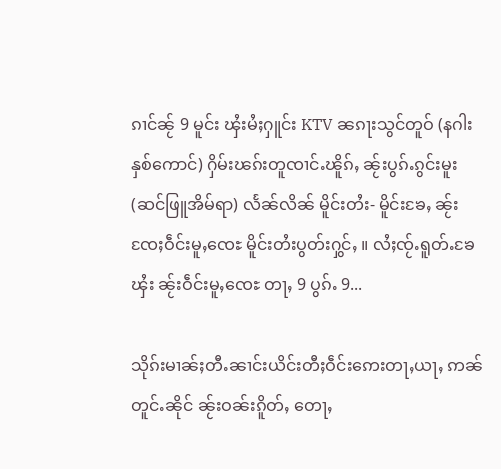ၵၢင်ၼႂ် 9 မူင်း ၾႆးမႆႈႁူင်း KTV ၼၵႃးသွင်တူဝ် (နဂါးနှစ်ကောင်) ႁိမ်းၽၵ်းတူၸၢင်ႉၽိူၵ်ႇ ၼႂ်းပွၵ်ႉၵွင်းမူး (ဆင်ဖြူအိမ်ရာ) လႅၼ်လိၼ် မိူင်းတႆး- မိူင်းၶႄႇ ၼႂ်းၸႄႈဝဵင်းမူႇၸေႊ မိူင်းတႆးပွတ်းႁွင်ႇ ။ လႆႈၸႂ်ႉရူတ်ႉၶႄၾႆး ၼႂ်းဝဵင်းမူႇၸေႊ တႃႇ 9 ပွၵ်ႉ 9...

သိုၵ်းမၢၼ်ႈတီႉၼၢင်းယိင်းတီႈဝဵင်းဢေးတႃႇယႃႇ ဢၼ်တူင်ႉၼိုင် ၼႂ်းဝၼ်းၵိူတ်ႇ တေႃႇ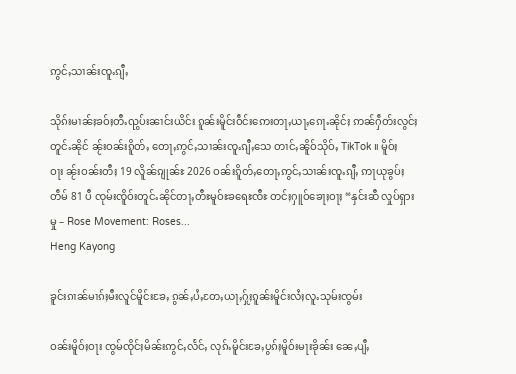ဢွင်ႇသၢၼ်းၸူႉၵျီႇ

သိုၵ်းမၢၼ်ႈၶဝ်ႈတီႉၺွပ်းၼၢင်းယိင်း ၵူၼ်းမိူင်းဝဵင်းဢေးတႃႇယႃႇၵေႃႉၼိုင်ႈ ဢၼ်ႁဵတ်းလွင်ႈတူင်ႉၼိုင် ၼႂ်းဝၼ်းၵိူတ်ႇ တေႃႇဢွင်ႇသၢၼ်းၸူႉၵျီႇသေ တၢင်ႇၼိူဝ်သိုဝ်ႇ TikTok ။ မိူဝ်ႈဝႃး ၼႂ်းဝၼ်းတီႈ 19 လိူၼ်ၵျုၼ်ႊ 2026 ဝၼ်းၵိူတ်ႇတေႃႇဢွင်ႇသၢၼ်းၸူႉၵျီႇ ဢႃယုၶွပ်ႈတဵမ် 81 ပီ ၸုမ်းၸိူဝ်းတူင်ႉၼိုင်တႃႇတီႊမူဝ်ႊၶရေႊၸီႊ တင်ႈႁူဝ်ၶေႃႈဝႃႈ “နှင်းဆီ လှုပ်ရှားမှု – Rose Movement: Roses...
Heng Kayong

ၶူင်းၵၢၼ်မၢၵ်ႈမီးလူင်မိူင်းၶႄႇ ၵွၼ်ႇပႆႇတႄႇယႃႇႁႂ်ႈၵူၼ်းမိူင်းလႆႈလူႉသုမ်းၸွမ်း

ဝၼ်းမိူဝ်ႈဝႃး ၸွမ်ၸိုင်ႈမိၼ်းဢွင်ႇလႅင်ႇ လုၵ်ႉမိူင်းၶႄႇပွၵ်ႈမိူဝ်းမႃးၶိုၼ်း ၼေႇပျီႇ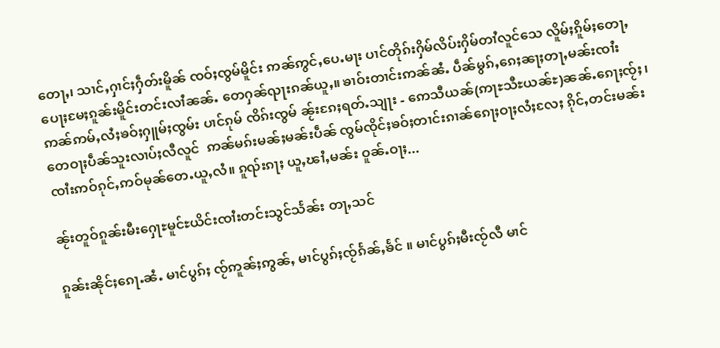တေႃႇ၊ သၢင်ႇႁၢင်ႈႁဵတ်းမိူၼ် ၸဝ်ႈၸွမ်မိူင်း ဢၼ်ဢွင်ႇပေႉမႃး ပၢင်တိုၵ်းႁိမ်လိပ်းႁိမ်တၢႆလူင်သေ လိူမ်ႈၵိူမ်ႈတေႃႇပေႃႈမႄႈၵူၼ်းမိူင်းတင်းလၢႆၼၼ်ႉ တေႁၼ်ၺႃးၵၼ်ယူႇ။ ၶၢဝ်းတၢင်းဢၼ်ၼႆႉ ပဵၼ်မွၵ်ႇၵေႈၼႃႈတႃႇမၼ်းၸၢႆး ဢၼ်ဢမ်ႇလႆႈၶဝ်ႈႁူမ်ႈၸွမ်း ပၢင်ၵုမ် ၸိၵ်းၸွမ် ၼႂ်းၵႄႈရတ်ႉသျႃး - ဢေသီယၼ်(ဢႃႊသီႊယၼ်ႊ)ၼၼ်ႉၵေႃႈၸႂ်ႈ၊ တေဝႃႈပဵၼ်သူးလၢပ်ႈလီလူင်  ဢၼ်မၵ်းမၼ်ႈမၼ်းပဵၼ် ၸွမ်ၸိုင်ႈၶဝ်ႈတၢင်းၵၢၼ်ၵေႃႈဝႃႈလႆႈလႄႈ ၵိုင်ႇတင်းမၼ်းၸၢႆးဢဝ်ၵုင်ႇဢဝ်မုၼ်တေႉယူႇလႆ။ ၵူၺ်းၵႃႈ ယူႇၽၢႆႇမၼ်း ဝူၼ်ႉဝႃႈ...

ၼႂ်းတူဝ်ၵူၼ်းမီးႁေႃႊမူင်ႊယိင်းၸၢႆးတင်းသွင်သႅၼ်း တႃႇသင်

ၵူၼ်းၼိုင်ႈၵေႃႉၼႆႉ မၢင်ပွၵ်ႈ ၸႂ်ဢူၼ်ႈဢွၼ်ႇ မၢင်ပွၵ်ႈၸႂ်ၵႅၼ်ႇၶႅင် ။ မၢင်ပွၵ်ႈမီးၸႂ်လီ မၢင်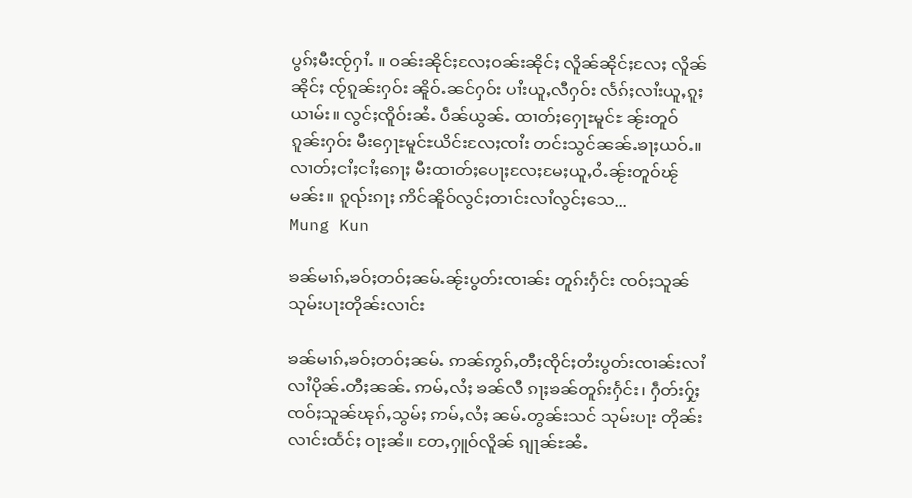ပွၵ်ႈမီးၸႂ်ႁၢႆႉ ။ ဝၼ်းၼိုင်ႈလႄႈဝၼ်းၼိုင်ႈ လိူၼ်ၼိုင်ႈလႄႈ လိူၼ်ၼိုင်ႈ ၸႂ်ၵူၼ်းႁဝ်း ၼိူဝ်ႉၼင်ႁဝ်း ပၢႆးယူႇလီႁဝ်း လႅၵ်ႈလၢႆးယူႇၵူႈယၢမ်း။ လွင်ႈၸိူဝ်းၼႆႉ ပဵၼ်ယွၼ်ႉ ထၢတ်ႈႁေႃႊမူင်ႊ ၼႂ်းတူဝ်ၵူၼ်းႁဝ်း မီးႁေႃႊမူင်ႊယိင်းလႄႈၸၢႆး တင်းသွင်ၼၼ်ႉၶႃႈယဝ်ႉ။ လၢတ်ႈငၢႆႈငၢႆႈၵေႃႈ မီးထၢတ်ႈပေႃႈလႄႈမႄႈယူႇဝႆႉၼႂ်းတူဝ်ၽႂ်မၼ်း။ ၵူၺ်းၵႃႈ ဢိင်ၼိူဝ်လွင်ႈတၢင်းလၢႆလွင်ႈသေ...
Mung Kun

ၶၼ်မၢၵ်ႇၶဝ်ႈတဝ်ႈၼမ်ႉၼႂ်းပွတ်းၸၢၼ်း တူၵ်းႁႅင်း ၸဝ်ႈသူၼ် သုမ်းပႃးတိုၼ်းလၢင်း

ၶၼ်မၢၵ်ႇၶဝ်ႈတဝ်ႈၼမ်ႉ ဢၼ်ဢွၵ်ႇတီႈၸိုင်ႈတႆးပွတ်းၸၢၼ်းလၢႆလၢႆပိုၼ်ႉတီႈၼၼ်ႉ ဢမ်ႇလႆႈ ၶၼ်လီ ၵႃႈၶၼ်တူၵ်းႁႅင်း၊ ႁဵတ်းႁႂ်ႈၸဝ်ႈသူၼ်ၽုၵ်ႇသွမ်ႈ ဢမ်ႇလႆႈ ၼမ်ႉတွၼ်းသင် သုမ်းပႃး တိုၼ်းလၢင်းထႅင်ႈ ဝႃႈၼႆ။ တႄႇႁူဝ်လိူၼ် ၵျႃၼ်ႊၼႆႉ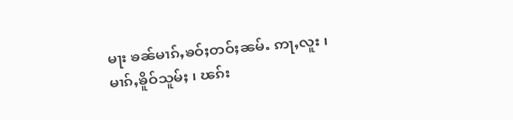မႃး ၶၼ်မၢၵ်ႇၶဝ်ႈတဝ်ႈၼမ်ႉ ဢႃႇလူး ၊ မၢၵ်ႇၶိူဝ်သူမ်ႈ ၊ ၽၵ်း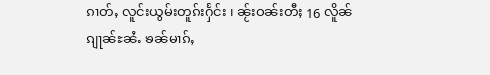ၵၢတ်ႇ လူင်းယွမ်းတူၵ်းႁႅင်း ၊ ၼႂ်းဝၼ်းတီႈ 16 လိူၼ်ၵျႃၼ်ႊၼႆႉ ၶၼ်မၢၵ်ႇ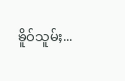ၶိူဝ်သူမ်ႈ...